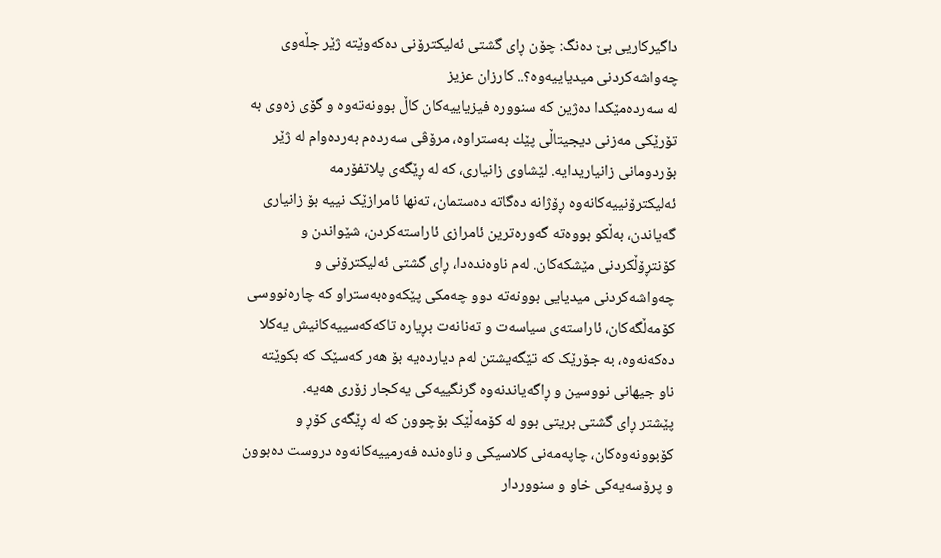داگیرکاریی بێ دەنگ: چۆن ڕای گشتی ئەلیکترۆنی دەکەوێتە ژێر جڵەوی چەواشەکردنی میدیاییەوە؟.. کارزان عزیز
لە سەردەمێکدا دەژین کە سنوورە فیزیاییەکان کاڵ بوونەتەوە و گۆی زەوی بە تۆرێکی مەزنی دیجیتاڵی پێك بەستراوە، مرۆڤی سەردەم بەردەوام لە ژێر بۆردومانی زانیاریدایە. لێشاوی زانیاری، کە لە ڕێگەی پلاتفۆرمە ئەلیکترۆنییەکانەوە ڕۆژانە دەگاتە دەستمان، تەنها ئامرازێک نییە بۆ زانیاری گەیاندن، بەڵکو بووەتە گەورەترین ئامرازی ئاراستەکردن، شێواندن و کۆنتڕۆڵکردنی مێشکەکان. لەم ناوەندەدا، ڕای گشتی ئەلیکترۆنی و چەواشەکردنی میدیایی بوونەتە دوو چەمکی پێکەوەبەستراو کە چارەنووسی کۆمەڵگەکان، ئاراستەی سیاسەت و تەنانەت بڕیارە تاکەکەسییەکانیش یەکلا دەکەنەوە، بە جۆرێک کە تێگەیشتن لەم دیاردەیە بۆ هەر کەسێک کە بکوێتە ناو جیهانی نووسین و ڕاگەیاندنەوە گرنگییەکی یەکجار زۆری هەیە.
پێشتر ڕای گشتی بریتی بوو لە کۆمەڵێک بۆچوون کە لە ڕێگەی کۆڕ و کۆبوونەوەکان، چاپەمەنی کلاسیکی و ناوەندە فەرمییەکانەوە دروست دەبوون و پرۆسەیەکی خاو و سنووردار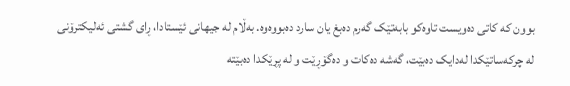بوون کە کاتی دەویست تاوەکو بابەتێک گەرم دەبغ یان سارد دەبووەوە. بەڵام لە جیهانی ئێستادا، ڕای گشتی ئەلیکترۆنی لە چرکەساتێکدا لەدایک دەبێت، گەشە دەکات و دەگۆڕێت و لە پڕێکدا دەبێتە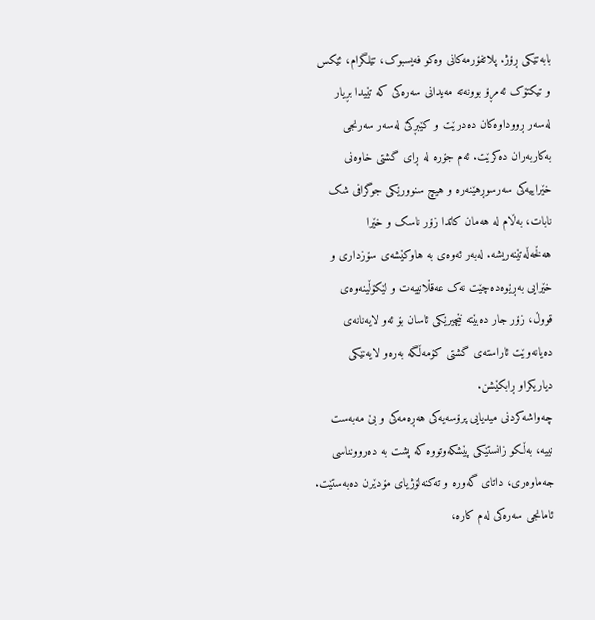بابەتێکی ڕۆژ. پلاتفۆرمەکانی وەکو فەیسبوک، تێلگرام، ئێکس و تیکتۆک ئەمڕۆ بوونەتە مەیدانی سەرەکی کە تێیدا بڕیار لەسەر ڕووداوەکان دەدرێت و کێبڕکێ لەسەر سەرنجی بەکاربەران دەکرێت. ئەم جۆرە لە ڕای گشتی خاوەنی خێراییەکی سەرسوڕهێنەرە و هیچ سنوورێکی جوگرافی شک نابات، بەڵام لە هەمان کاتدا زۆر ناسک و خێرا هەڵخەڵەتێنەریشە. لەبەر ئەوەی بە هاوکێشەی سۆزداری و خێرایی بەڕێوەدەچێت نەک عەقڵانییەت و لێکۆڵینەوەی قووڵ، زۆر جار دەبێتە نێچیرێکی ئاسان بۆ ئەو لایەنانەی دەیانەوێت ئاراستەی گشتی کۆمەڵگە بەرەو لایەنێکی دیاریکراو ڕابکێشن.
چەواشەکردنی میدیایی پرۆسەیەکی هەڕەمەکی و بێ مەبەست نییە، بەڵکو زانستێکی پێشکەوتووە کە پشت بە دەروونناسی جەماوەری، داتای گەورە و تەکنەلۆژیای مۆدێرن دەبەستێت. ئامانجی سەرەکی لەم کارە،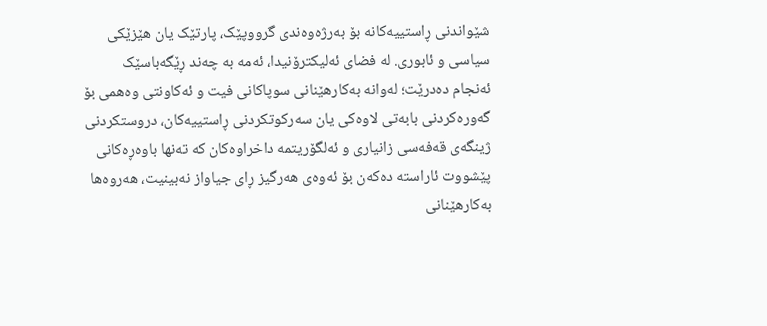شێواندنی ڕاستییەکانە بۆ بەرژەوەندی گرووپێک، پارتێک یان هێزێکی سیاسی و ئابوری. لە فضای ئەلیکترۆنیدا، ئەمە بە چەند ڕێگەباسێک ئەنجام دەدرێت؛ لەوانە بەکارهێنانی سوپاکانی فیت و ئەکاونتی وەهمی بۆ گەورەکردنی بابەتی لاوەکی یان سەرکوتکردنی ڕاستییەکان، دروستکردنی ژینگەی قەفەسی زانیاری و ئەلگۆریتمە داخراوەکان کە تەنها باوەڕەکانی پێشووت ئاراستە دەکەن بۆ ئەوەی هەرگیز ڕای جیاواز نەبینیت، هەروەها بەکارهێنانی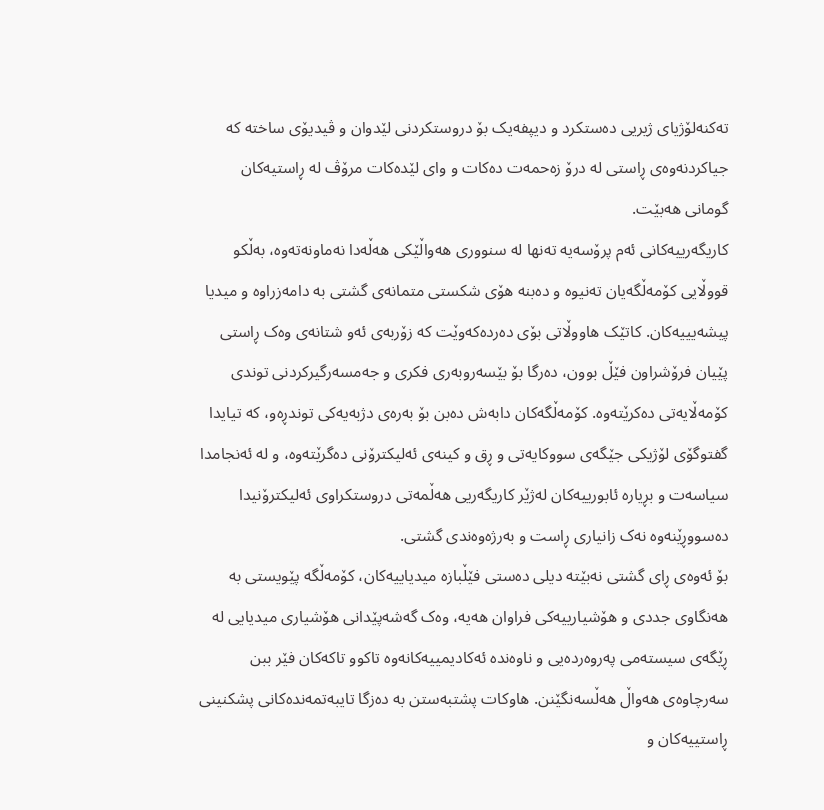تەکنەلۆژیای ژیریی دەستکرد و دیپفەیک بۆ دروستکردنی لێدوان و ڤیدیۆی ساختە کە جیاکردنەوەی ڕاستی لە درۆ زەحمەت دەکات و وای لێدەکات مرۆڤ لە ڕاستیەکان گومانی هەبێت.
کاریگەرییەکانی ئەم پرۆسەیە تەنها لە سنووری هەواڵێکی هەڵەدا نەماونەتەوە، بەڵکو قووڵایی کۆمەڵگەیان تەنیوە و دەبنە هۆی شکستی متمانەی گشتی بە دامەزراوە و میدیا پیشەیییەکان. کاتێک هاووڵاتی بۆی دەردەکەوێت کە زۆربەی ئەو شتانەی وەک ڕاستی پێیان فرۆشراون فێڵ بوون، دەرگا بۆ بێسەروبەری فکری و جەمسەرگیرکردنی توندی کۆمەڵایەتی دەکرێتەوە. کۆمەڵگەکان دابەش دەبن بۆ بەرەی دژبەیەکی توندڕەو، کە تیایدا گفتوگۆی لۆژیکی جێگەی سووکایەتی و ڕق و کینەی ئەلیکترۆنی دەگرێتەوە، و لە ئەنجامدا سیاسەت و بڕیارە ئابورییەکان لەژێر کاریگەریی هەڵمەتی دروستکراوی ئەلیکترۆنیدا دەسووڕێنەوە نەک زانیاری ڕاست و بەرژەوەندی گشتی.
بۆ ئەوەی ڕای گشتی نەبێتە دیلی دەستی فێڵبازە میدیاییەکان، کۆمەڵگە پێویستی بە هەنگاوی جددی و هۆشیارییەکی فراوان هەیە، وەک گەشەپێدانی هۆشیاری میدیایی لە ڕێگەی سیستەمی پەروەردەیی و ناوەندە ئەکادیمییەکانەوە تاکوو تاکەکان فێر ببن سەرچاوەی هەواڵ هەڵسەنگێنن. هاوکات پشتبەستن بە دەزگا تایبەتمەندەکانی پشکنینی ڕاستییەکان و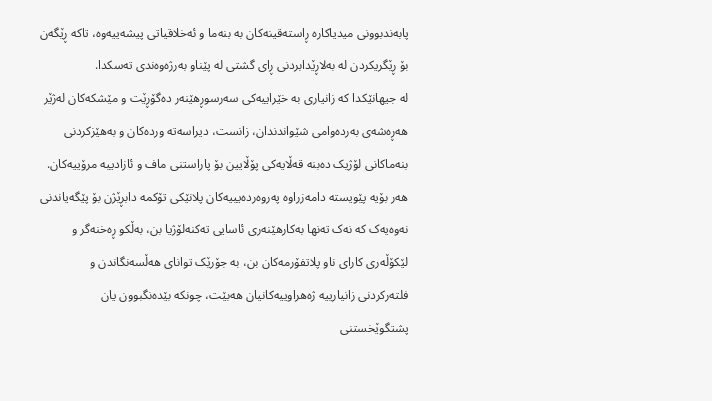پابەندبوونی میدیاکارە ڕاستەقینەکان بە بنەما و ئەخلاقیاتی پیشەییەوە، تاکە ڕێگەن بۆ ڕێگریکردن لە بەلاڕێدابردنی ڕای گشتی لە پێناو بەرژەوەندی تەسکدا.
لە جیهانێکدا کە زانیاری بە خێراییەکی سەرسوڕهێنەر دەگۆڕێت و مێشکەکان لەژێر هەڕەشەی بەردەوامی شێواندندان، زانست، دیراسەتە وردەکان و بەهێزکردنی بنەماکانی لۆژیک دەبنە قەڵایەکی پۆڵایین بۆ پاراستنی ماف و ئازادییە مرۆییەکان. هەر بۆیە پێویستە دامەزراوە پەروەردەیییەکان پلانێکی تۆکمە دابڕێژن بۆ پێگەیاندنی نەوەیەک کە نەک تەنها بەکارهێنەری ئاسایی تەکنەلۆژیا بن، بەڵکو ڕەخنەگر و لێکۆڵەری کارای ناو پلاتفۆرمەکان بن، بە جۆرێک توانای هەڵسەنگاندن و فلتەرکردنی زانیارییە ژەهراوییەکانیان هەبێت، چونکە بێدەنگبوون یان پشتگوێخستنی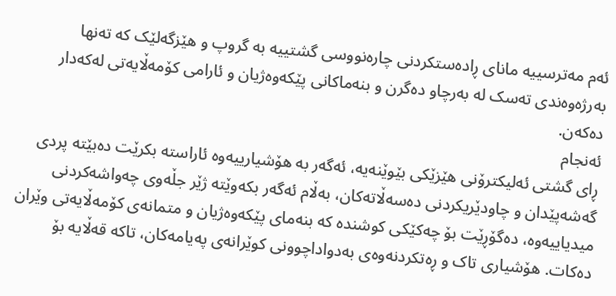ئەم مەترسییە مانای ڕادەستکردنی چارەنووسی گشتییە بە گروپ و هێزگەلێک کە تەنها بەرژەوەندی تەسک لە بەرچاو دەگرن و بنەماکانی پێکەوەژیان و ئارامی کۆمەڵایەتی لەکەدار دەکەن.
ئەنجام
ڕای گشتی ئەلیکترۆنی هێزێکی بێوێنەیە، ئەگەر بە هۆشیارییەوە ئاراستە بکرێت دەبێتە پردی گەشەپێدان و چاودێریکردنی دەسەڵاتەکان، بەڵام ئەگەر بکەوێتە ژێر جڵەوی چەواشەکردنی میدیاییەوە، دەگۆڕێت بۆ چەکێکی کوشندە کە بنەمای پێکەوەژیان و متمانەی کۆمەڵایەتی وێران دەکات. هۆشیاری تاک و ڕەتکردنەوەی بەدواداچوونی کوێرانەی پەیامەکان، تاکە قەڵایە بۆ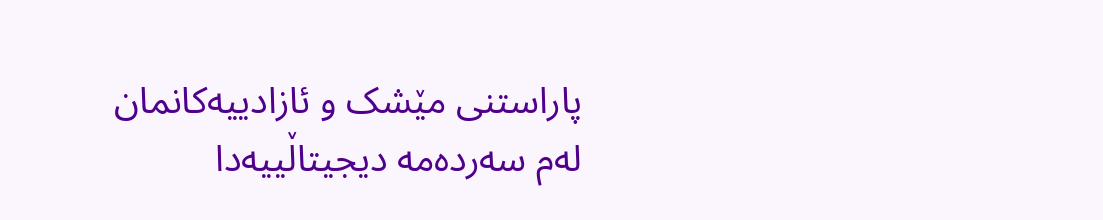پاراستنی مێشک و ئازادییەکانمان لەم سەردەمە دیجیتاڵییەدا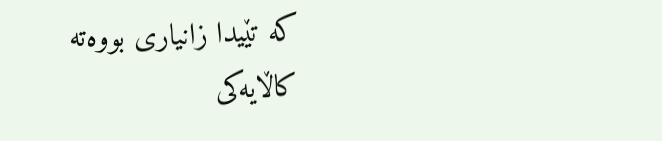کە تێیدا زانیاری بووەتە کاڵایەکی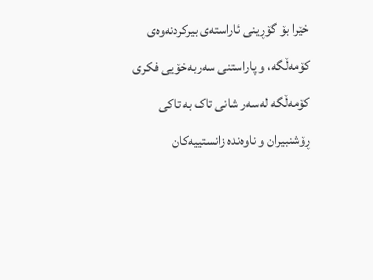خێرا بۆ گۆڕینی ئاراستەی بیرکردنەوەی کۆمەڵگە، و پاراستنی سەربەخۆیی فکری کۆمەڵگە لەسەر شانی تاک بە تاکی ڕۆشنبیران و ناوەندە زانستییەکان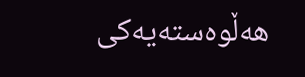هەڵوەستەیەکی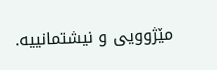مێژوویی و نیشتمانییە.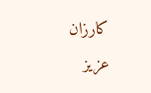کارزان عزیز